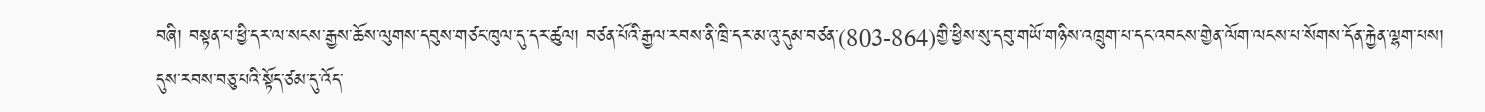བཞི། བསྟན་པ་ཕྱི་དར་ལ་སངས་རྒྱས་ཆོས་ལུགས་དབུས་གཙང་ཁུལ་དུ་དར་ཚུལ། བཙན་པོའི་རྒྱལ་རབས་ནི་ཁྲི་དར་མ་འུ་དུམ་བཙན་(803-864)གྱི་ཕྱིས་སུ་དབུ་གཡོ་གཉིས་འཁྲུག་པ་དང་འབངས་གྱེན་ལོག་ལངས་པ་སོགས་དོན་རྐྱེན་ལྷག་པས། དུས་རབས་བཅུ་པའི་སྟོད་ཙམ་དུ་འོད་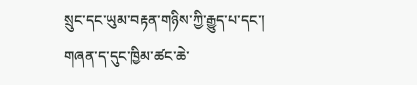སྲུང་དང་ཡུམ་བརྟན་གཉིས་ཀྱི་རྒྱུད་པ་དང་། གཞན་ད་དུང་ཁྱིམ་ཚང་ཆེ་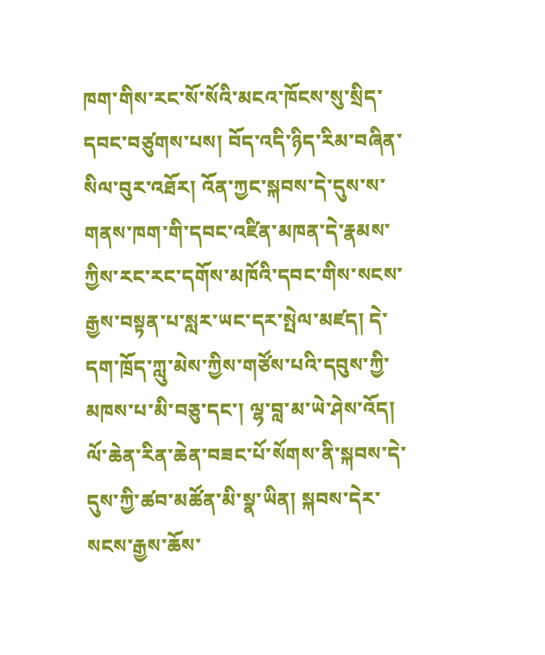ཁག་གིས་རང་སོ་སོའི་མངའ་ཁོངས་སུ་སྲིད་དབང་བཙུགས་པས། བོད་འདི་ཉིད་རིམ་བཞིན་སིལ་བུར་འཐོར། འོན་ཀྱང་སྐབས་དེ་དུས་ས་གནས་ཁག་གི་དབང་འཛིན་མཁན་དེ་རྣམས་ཀྱིས་རང་རང་དགོས་མཁོའི་དབང་གིས་སངས་རྒྱས་བསྟན་པ་སླར་ཡང་དར་སྤེལ་མཛད། དེ་དག་ཁྲོད་ཀླུ་མེས་ཀྱིས་གཙོས་པའི་དབུས་ཀྱི་མཁས་པ་མི་བཅུ་དང་། ལྷ་བླ་མ་ཡེ་ཤེས་འོད། ལོ་ཆེན་རིན་ཆེན་བཟང་པོ་སོགས་ནི་སྐབས་དེ་དུས་ཀྱི་ཚབ་མཚོན་མི་སྣ་ཡིན། སྐབས་དེར་སངས་རྒྱས་ཆོས་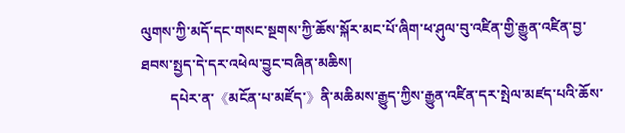ལུགས་ཀྱི་མདོ་དང་གསང་སྔགས་ཀྱི་ཆོས་སྐོར་མང་པོ་ཞིག་ཕ་ཤུལ་བུ་འཛིན་གྱི་རྒྱུན་འཛིན་བྱ་ཐབས་སྤྱད་དེ་དར་འཕེལ་བྱུང་བཞིན་མཆིས།
        དཔེར་ན་《མངོན་པ་མཛོད་》ནི་མཆིམས་རྒྱུད་ཀྱིས་རྒྱུན་འཛིན་དར་སྤེལ་མཛད་པའི་ཆོས་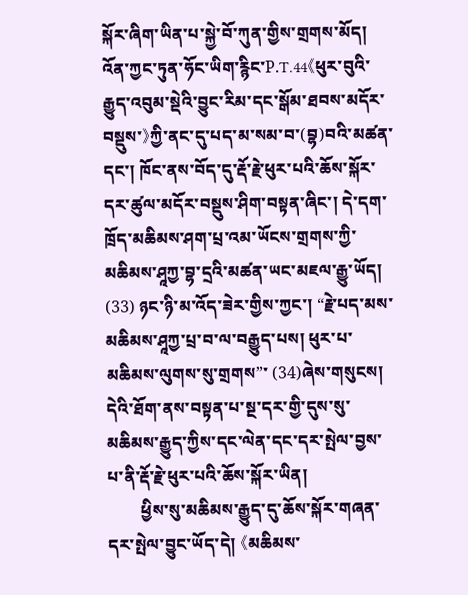སྐོར་ཞིག་ཡིན་པ་སྐྱེ་བོ་ཀུན་གྱིས་གྲགས་མོད། འོན་ཀྱང་ཏུན་ཧོང་ཡིག་རྙིང་P.T.44《ཕུར་བུའི་རྒྱུད་འབུམ་སྡེའི་བྱུང་རིམ་དང་སྒོམ་ཐབས་མདོར་བསྡུས་》ཀྱི་ནང་དུ་པད་མ་སམ་བ་(བྷ)བའི་མཚན་དང་། ཁོང་ནས་བོད་དུ་རྡོ་རྗེ་ཕུར་པའི་ཆོས་སྐོར་དར་ཚུལ་མདོར་བསྡུས་ཤིག་བསྟན་ཞིང་། དེ་དག་ཁྲོད་མཆིམས་ཤག་པྲ་འམ་ཡོངས་གྲགས་ཀྱི་མཆིམས་ཤཱཀྱ་བྷ་དྲའི་མཚན་ཡང་མཇལ་རྒྱུ་ཡོད། (33) ཉང་ཉི་མ་འོད་ཟེར་གྱིས་ཀྱང་། “རྗེ་པད་མས་མཆིམས་ཤཱཀྱ་པྲ་བ་ལ་བརྒྱུད་པས། ཕུར་པ་མཆིམས་ལུགས་སུ་གྲགས”་ (34)ཞེས་གསུངས། དེའི་ཐོག་ནས་བསྟན་པ་སྔ་དར་གྱི་དུས་སུ་མཆིམས་རྒྱུད་ཀྱིས་དང་ལེན་དང་དར་སྤེལ་བྱས་པ་ནི་རྡོ་རྗེ་ཕུར་པའི་ཆོས་སྐོར་ཡིན།
        ཕྱིས་སུ་མཆིམས་རྒྱུད་དུ་ཆོས་སྐོར་གཞན་དར་སྤེལ་བྱུང་ཡོད་དེ། 《མཆིམས་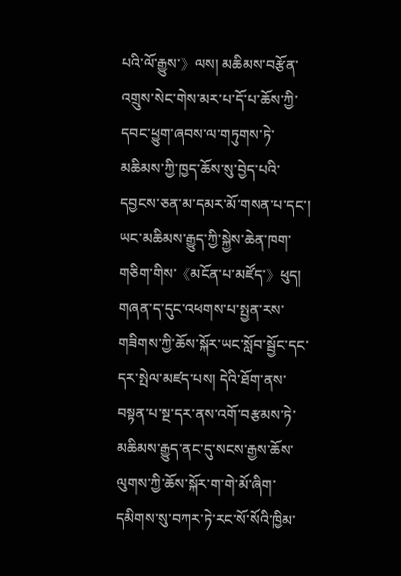པའི་ལོ་རྒྱུས་》ལས། མཆིམས་བརྩོན་འགྲུས་སེང་གེས་མར་པ་དོ་པ་ཆོས་ཀྱི་དབང་ཕྱུག་ཞབས་ལ་གཏུགས་ཏེ་མཆིམས་ཀྱི་ཁྱད་ཆོས་སུ་བྱེད་པའི་དབྱངས་ཅན་མ་དམར་མོ་གསན་པ་དང་། ཡང་མཆིམས་རྒྱུད་ཀྱི་སྐྱེས་ཆེན་ཁག་གཅིག་གིས་《མངོན་པ་མཛོད་》ཕུད། གཞན་ད་དུང་འཕགས་པ་སྤྱན་རས་གཟིགས་ཀྱི་ཆོས་སྐོར་ཡང་སློབ་སྦྱོང་དང་དར་སྤེལ་མཛད་པས། དེའི་ཐོག་ནས་བསྟན་པ་སྔ་དར་ནས་འགོ་བརྩམས་ཏེ་མཆིམས་རྒྱུད་ནང་དུ་སངས་རྒྱས་ཆོས་ལུགས་ཀྱི་ཆོས་སྐོར་ག་གེ་མོ་ཞིག་དམིགས་སུ་བཀར་ཏེ་རང་སོ་སོའི་ཁྱིམ་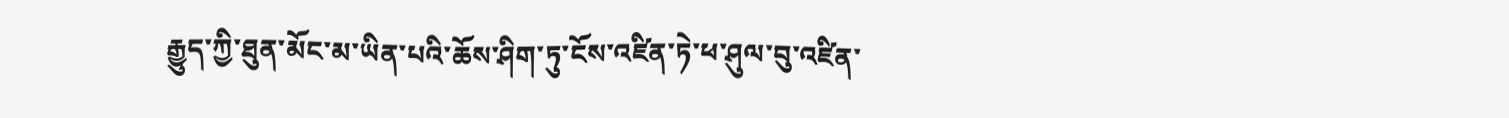རྒྱུད་ཀྱི་ཐུན་མོང་མ་ཡིན་པའི་ཆོས་ཤིག་ཏུ་ངོས་འཛིན་ཏེ་ཕ་ཤུལ་བུ་འཛིན་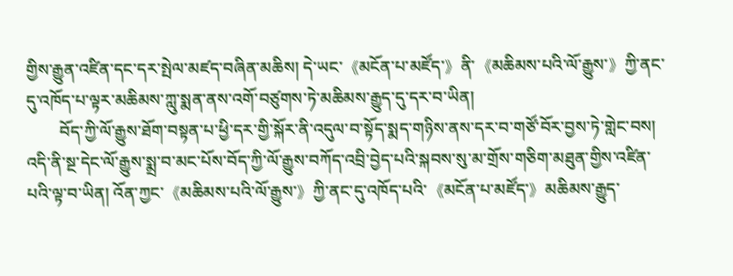གྱིས་རྒྱུན་འཛིན་དང་དར་སྤེལ་མཛད་བཞིན་མཆིས། དེ་ཡང་《མངོན་པ་མཛོད་》ནི་《མཆིམས་པའི་ལོ་རྒྱུས་》ཀྱི་ནང་དུ་འཁོད་པ་ལྟར་མཆིམས་ཀླུ་སྨན་ནས་འགོ་བཙུགས་ཏེ་མཆིམས་རྒྱུད་དུ་དར་བ་ཡིན།
        བོད་ཀྱི་ལོ་རྒྱུས་ཐོག་བསྟན་པ་ཕྱི་དར་གྱི་སྐོར་ནི་འདུལ་བ་སྟོད་སྨད་གཉིས་ནས་དར་བ་གཙོ་བོར་བྱས་ཏེ་གླེང་བས། འདི་ནི་སྔ་དེང་ལོ་རྒྱུས་སྨྲ་བ་མང་པོས་བོད་ཀྱི་ལོ་རྒྱུས་བཀོད་འབྲི་བྱེད་པའི་སྐབས་སུ་མ་གྲོས་གཅིག་མཐུན་གྱིས་འཛིན་པའི་ལྟ་བ་ཡིན། འོན་ཀྱང་《མཆིམས་པའི་ལོ་རྒྱུས་》ཀྱི་ནང་དུ་འཁོད་པའི་《མངོན་པ་མཛོད་》མཆིམས་རྒྱུད་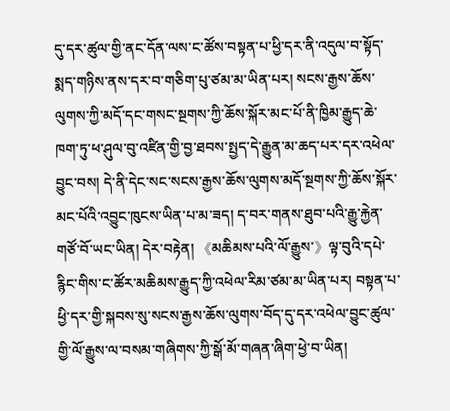དུ་དར་ཚུལ་གྱི་ནང་དོན་ལས་ང་ཚོས་བསྟན་པ་ཕྱི་དར་ནི་འདུལ་བ་སྟོད་སྨད་གཉིས་ནས་དར་བ་གཅིག་པུ་ཙམ་མ་ཡིན་པར། སངས་རྒྱས་ཆོས་ལུགས་ཀྱི་མདོ་དང་གསང་སྔགས་ཀྱི་ཆོས་སྐོར་མང་པོ་ནི་ཁྱིམ་རྒྱུད་ཆེ་ཁག་ཏུ་ཕ་ཤུལ་བུ་འཛིན་གྱི་བྱ་ཐབས་སྤྱད་དེ་རྒྱུན་མ་ཆད་པར་དར་འཕེལ་བྱུང་བས། དེ་ནི་དེང་སང་སངས་རྒྱས་ཆོས་ལུགས་མདོ་སྔགས་ཀྱི་ཆོས་སྐོར་མང་པོའི་འབྱུང་ཁུངས་ཡིན་པ་མ་ཟད། ད་བར་གནས་ཐུབ་པའི་རྒྱུ་རྐྱེན་གཙོ་བོ་ཡང་ཡིན། དེར་བརྟེན། 《མཆིམས་པའི་ལོ་རྒྱུས་》ལྟ་བུའི་དཔེ་རྙིང་གིས་ང་ཚོར་མཆིམས་རྒྱུད་ཀྱི་འཕེལ་རིམ་ཙམ་མ་ཡིན་པར། བསྟན་པ་ཕྱི་དར་གྱི་སྐབས་སུ་སངས་རྒྱས་ཆོས་ལུགས་བོད་དུ་དར་འཕེལ་བྱུང་ཚུལ་གྱི་ལོ་རྒྱུས་ལ་བསམ་གཞིགས་ཀྱི་སྒོ་མོ་གཞན་ཞིག་ཕྱེ་བ་ཡིན།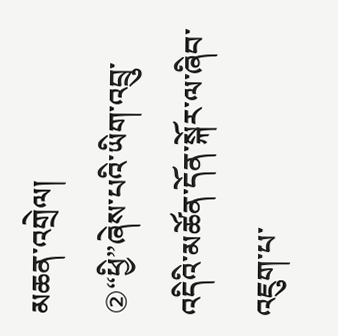མཆན་འགྲེལ།
②“ཕྱི”ཞེས་པའི་ཡིག་འབྲུ་འདིའི་མཚོན་དོན་སྐོར་ལ་ཞིབ་འཇུག་པ་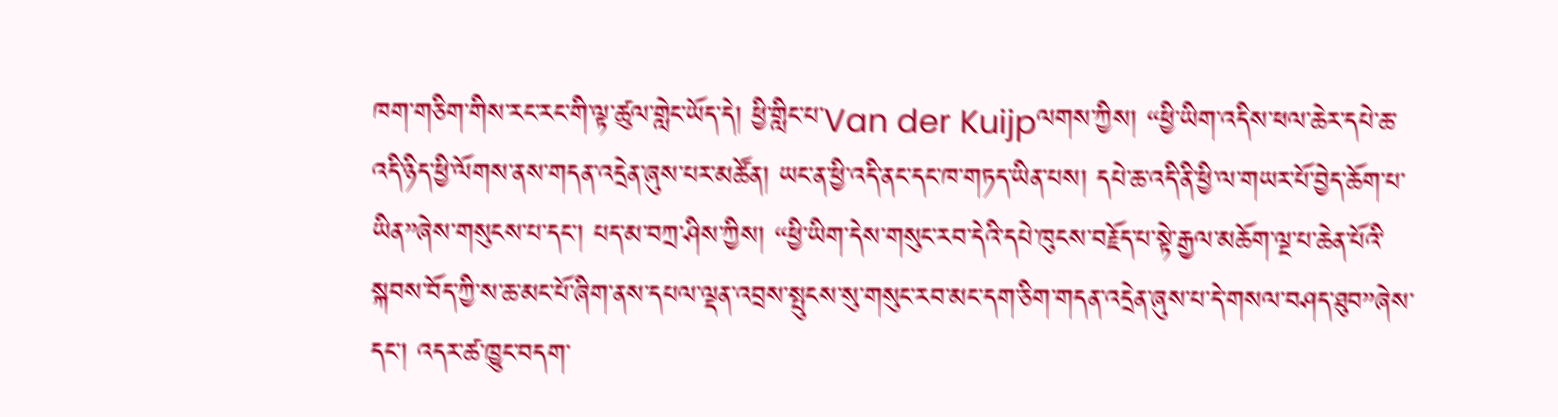ཁག་གཅིག་གིས་རང་རང་གི་ལྟ་ཚུལ་གླེང་ཡོད་དེ། ཕྱི་གླིང་པ་Van der Kuijpལགས་ཀྱིས། “ཕྱི་ཡིག་འདིས་ཕལ་ཆེར་དཔེ་ཆ་འདི་ཉིད་ཕྱི་ལོགས་ནས་གདན་འདྲེན་ཞུས་པར་མཚོན། ཡང་ན་ཕྱི་འདི་ནང་དང་ཁ་གཏད་ཡིན་པས། དཔེ་ཆ་འདི་ནི་ཕྱི་ལ་གཡར་པོ་བྱེད་ཆོག་པ་ཡིན”ཞེས་གསུངས་པ་དང་། པད་མ་བཀྲ་ཤིས་ཀྱིས། “ཕྱི་ཡིག་དེས་གསུང་རབ་དེའི་དཔེ་ཁུངས་བརྗོད་པ་སྟེ་རྒྱལ་མཆོག་ལྔ་པ་ཆེན་པོའི་སྐབས་བོད་ཀྱི་ས་ཆ་མང་པོ་ཞིག་ནས་དཔལ་ལྡན་འབྲས་སྤུངས་སུ་གསུང་རབ་མང་དག་ཅིག་གདན་འདྲེན་ཞུས་པ་དེ་གསལ་བཤད་ཐུབ”ཞེས་དང་། འདར་ཚ་ཁྱུང་བདག་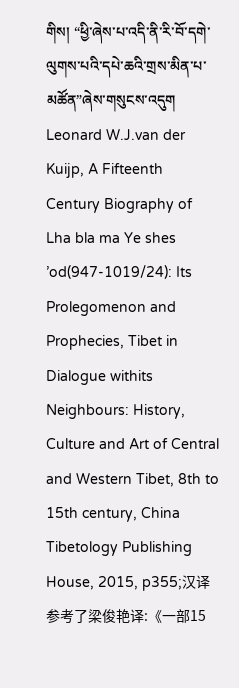གིས། “ཕྱི་ཞེས་པ་འདི་ནི་རི་བོ་དགེ་ལུགས་པའི་དཔེ་ཆའི་གྲས་མིན་པ་མཚོན”ཞེས་གསུངས་འདུག Leonard W.J.van der Kuijp, A Fifteenth Century Biography of Lha bla ma Ye shes ’od(947-1019/24): Its Prolegomenon and Prophecies, Tibet in Dialogue withits Neighbours: History, Culture and Art of Central and Western Tibet, 8th to 15th century, China Tibetology Publishing House, 2015, p355;汉译参考了梁俊艳译:《一部15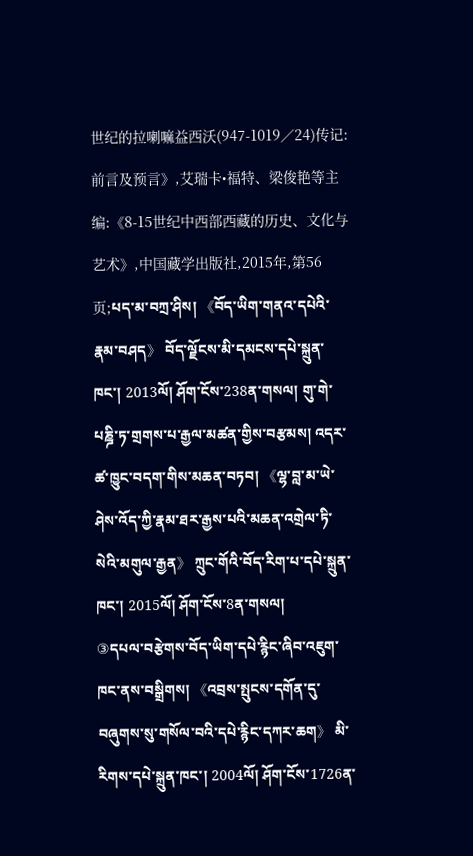世纪的拉喇嘛益西沃(947-1019∕24)传记:前言及预言》,艾瑞卡•福特、梁俊艳等主编:《8-15世纪中西部西藏的历史、文化与艺术》,中国藏学出版社,2015年,第56页;པད་མ་བཀྲ་ཤིས། 《བོད་ཡིག་གནའ་དཔེའི་རྣམ་བཤད》 བོད་ལྗོངས་མི་དམངས་དཔེ་སྐྲུན་ཁང་། 2013ལོ། ཤོག་ངོས་238ན་གསལ། གུ་གེ་པཎྜི་ཏ་གྲགས་པ་རྒྱལ་མཚན་གྱིས་བརྩམས། འདར་ཚ་ཁྱུང་བདག་གིས་མཆན་བཏབ། 《ལྷ་བླ་མ་ཡེ་ཤེས་འོད་ཀྱི་རྣམ་ཐར་རྒྱས་པའི་མཆན་འགྲེལ་ཏི་སེའི་མགུལ་རྒྱན》 ཀྲུང་གོའི་བོད་རིག་པ་དཔེ་སྐྲུན་ཁང་། 2015ལོ། ཤོག་ངོས་8ན་གསལ།
③དཔལ་བརྩེགས་བོད་ཡིག་དཔེ་རྙིང་ཞིབ་འཇུག་ཁང་ནས་བསྒྲིགས། 《འབྲས་སྤུངས་དགོན་དུ་བཞུགས་སུ་གསོལ་བའི་དཔེ་རྙིང་དཀར་ཆག》 མི་རིགས་དཔེ་སྐྲུན་ཁང་། 2004ལོ། ཤོག་ངོས་1726ན་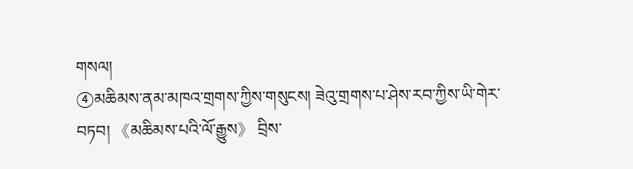གསལ།
④མཆིམས་ནམ་མཁའ་གྲགས་ཀྱིས་གསུངས། ཟེའུ་གྲགས་པ་ཤེས་རབ་ཀྱིས་ཡི་གེར་བཏབ། 《མཆིམས་པའི་ལོ་རྒྱུས》 བྲིས་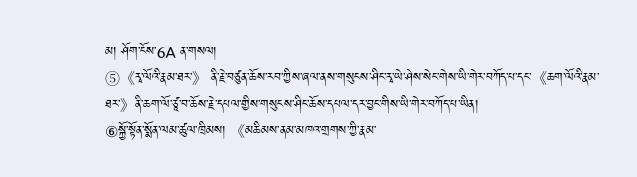མ། ཤོག་ངོས་6A ན་གསལ།
⑤《རྭ་ལོའི་རྣམ་ཐར་》 ནི་རྗེ་བཙུན་ཆོས་རབ་ཀྱིས་ཞལ་ནས་གསུངས་ཤིང་རྭ་ཡེ་ཤེས་སེང་གེས་ཡི་གེར་བཀོད་པ་དང་《ཆག་ལོའི་རྣམ་ཐར་》ནི་ཆག་ལོ་ཙཱ་བ་ཆོས་རྗེ་དཔལ་གྱིས་གསུངས་ཤིང་ཆོས་དཔལ་དར་བྱང་གིས་ཡི་གེར་བཀོད་པ་ཡིན།
⑥སྐྱོ་སྟོན་སྨོན་ལམ་ཚུལ་ཁྲིམས། 《མཆིམས་ནམ་མཁའ་གྲགས་ཀྱི་རྣམ་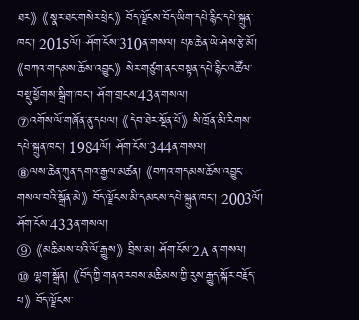ཐར》 《སྣར་ཐང་གསེར་ཕྲེང》 བོད་ལྗོངས་བོད་ཡིག་དཔེ་རྙིང་དཔེ་སྐྲུན་ཁང་། 2015ལོ། ཤོག་ངོས་310ན་གསལ། པཎ་ཆེན་ཡེ་ཤེས་རྩེ་མོ། 《བཀའ་གདམས་ཆོས་འབྱུང》 སེར་གཙུག་ནང་བསྟན་དཔེ་རྙིང་འཚོལ་བསྡུ་ཕྱོགས་སྒྲིག་ཁང་། ཤོག་གྲངས་43ན་གསལ།
⑦འགོས་ལོ་གཞོན་ནུ་དཔལ། 《དེབ་ཐེར་སྔོན་པོ》 སི་ཁྲོན་མི་རིགས་དཔེ་སྐྲུན་ཁང་། 1984ལོ། ཤོག་ངོས་344ན་གསལ།
⑧ལས་ཆེན་ཀུན་དགའ་རྒྱལ་མཚན། 《བཀའ་གདམས་ཆོས་འབྱུང་གསལ་བའི་སྒྲོན་མེ》 བོད་ལྗོངས་མི་དམངས་དཔེ་སྐྲུན་ཁང་། 2003ལོ། ཤོག་ངོས་433ན་གསལ།
⑨ 《མཆིམས་པའི་ལོ་རྒྱུས》 བྲིས་མ། ཤོག་ངོས་2A ན་གསལ།
⑩ ལྷག་སྒྲོན། 《བོད་ཀྱི་གནའ་རབས་མཆིམས་ཀྱི་རུས་རྒྱུད་སྐོར་བརྗོད་པ》 བོད་ལྗོངས་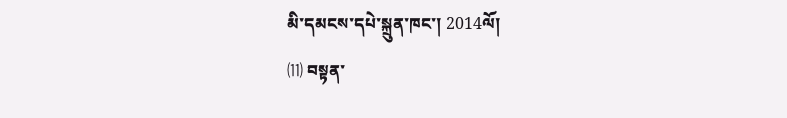མི་དམངས་དཔེ་སྐྲུན་ཁང་། 2014ལོ།
⑾ བསྟན་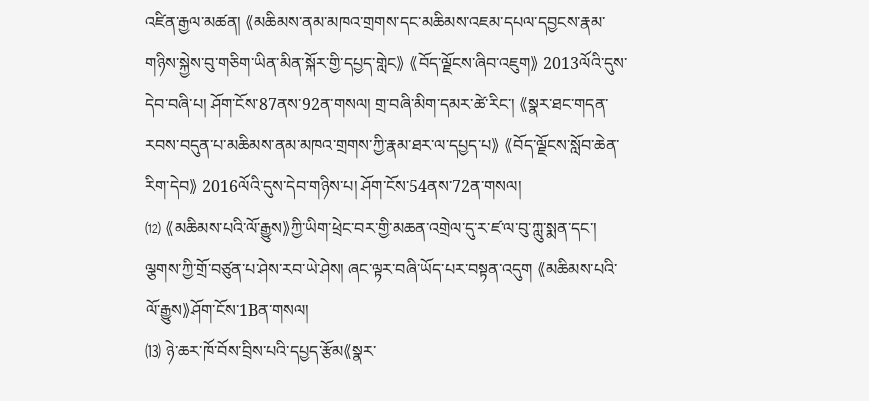འཛིན་རྒྱལ་མཚན། 《མཆིམས་ནམ་མཁའ་གྲགས་དང་མཆིམས་འཇམ་དཔལ་དབྱངས་རྣམ་གཉིས་སྐྱེས་བུ་གཅིག་ཡིན་མིན་སྐོར་གྱི་དཔྱད་གླེང》 《བོད་ལྗོངས་ཞིབ་འཇུག》 2013ལོའི་དུས་དེབ་བཞི་པ། ཤོག་ངོས་87ནས་92ན་གསལ། གྲ་བཞི་མིག་དམར་ཚེ་རིང་། 《སྣར་ཐང་གདན་རབས་བདུན་པ་མཆིམས་ནམ་མཁའ་གྲགས་ཀྱི་རྣམ་ཐར་ལ་དཔྱད་པ》 《བོད་ལྗོངས་སློབ་ཆེན་རིག་དེབ》 2016ལོའི་དུས་དེབ་གཉིས་པ། ཤོག་ངོས་54ནས་72ན་གསལ།
⑿ 《མཆིམས་པའི་ལོ་རྒྱུས》ཀྱི་ཡིག་ཕྲེང་བར་གྱི་མཆན་འགྲེལ་དུ་ར་ཛ་ལ་བུ་ཀླུ་སྨན་དང་། ལྕགས་ཀྱི་གྲོ་བཙུན་པ་ཤེས་རབ་ཡེ་ཤེས། ཞང་ལྟར་བཞི་ཡོད་པར་བསྟན་འདུག 《མཆིམས་པའི་ལོ་རྒྱུས》ཤོག་ངོས་1Bན་གསལ།
⒀ ཉེ་ཆར་ཁོ་བོས་བྲིས་པའི་དཔྱད་རྩོམ《སྣར་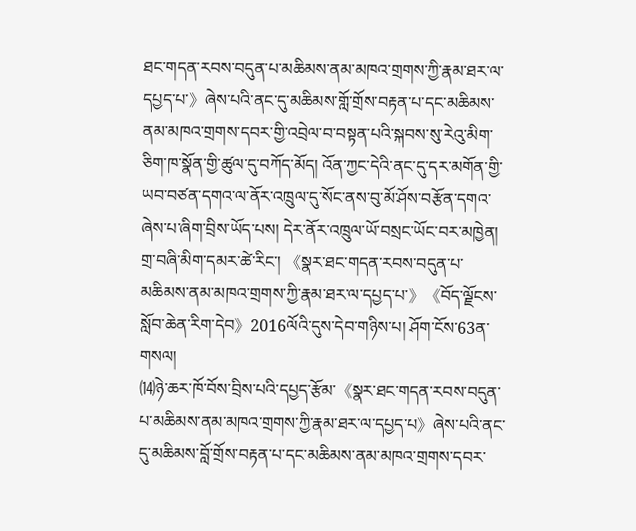ཐང་གདན་རབས་བདུན་པ་མཆིམས་ནམ་མཁའ་གྲགས་ཀྱི་རྣམ་ཐར་ལ་དཔྱད་པ་》ཞེས་པའི་ནང་དུ་མཆིམས་གློ་གྲོས་བརྟན་པ་དང་མཆིམས་ནམ་མཁའ་གྲགས་དབར་གྱི་འབྲེལ་བ་བསྟན་པའི་སྐབས་སུ་རེའུ་མིག་ཅིག་ཁ་སྣོན་གྱི་ཚུལ་དུ་བཀོད་མོད། འོན་ཀྱང་དེའི་ནང་དུ་དར་མགོན་གྱི་ཡབ་བཙན་དགའ་ལ་ནོར་འཁྲུལ་དུ་སོང་ནས་བུ་མོ་ཤོས་བརྩོན་དགའ་ཞེས་པ་ཞིག་བྲིས་ཡོད་པས། དེར་ནོར་འཁྲུལ་ཡོ་བསྲང་ཡོང་བར་མཁྱེན། གྲ་བཞི་མིག་དམར་ཚེ་རིང་། 《སྣར་ཐང་གདན་རབས་བདུན་པ་མཆིམས་ནམ་མཁའ་གྲགས་ཀྱི་རྣམ་ཐར་ལ་དཔྱད་པ་》《བོད་ལྗོངས་སློབ་ཆེན་རིག་དེབ》2016ལོའི་དུས་དེབ་གཉིས་པ། ཤོག་ངོས་63ན་གསལ།
⒁ཉེ་ཆར་ཁོ་བོས་བྲིས་པའི་དཔྱད་རྩོམ་《སྣར་ཐང་གདན་རབས་བདུན་པ་མཆིམས་ནམ་མཁའ་གྲགས་ཀྱི་རྣམ་ཐར་ལ་དཔྱད་པ》ཞེས་པའི་ནང་དུ་མཆིམས་བློ་གྲོས་བརྟན་པ་དང་མཆིམས་ནམ་མཁའ་གྲགས་དབར་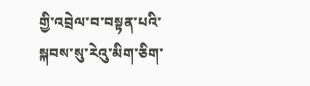གྱི་འབྲེལ་བ་བསྟན་པའི་སྐབས་སུ་རེའུ་མིག་ཅིག་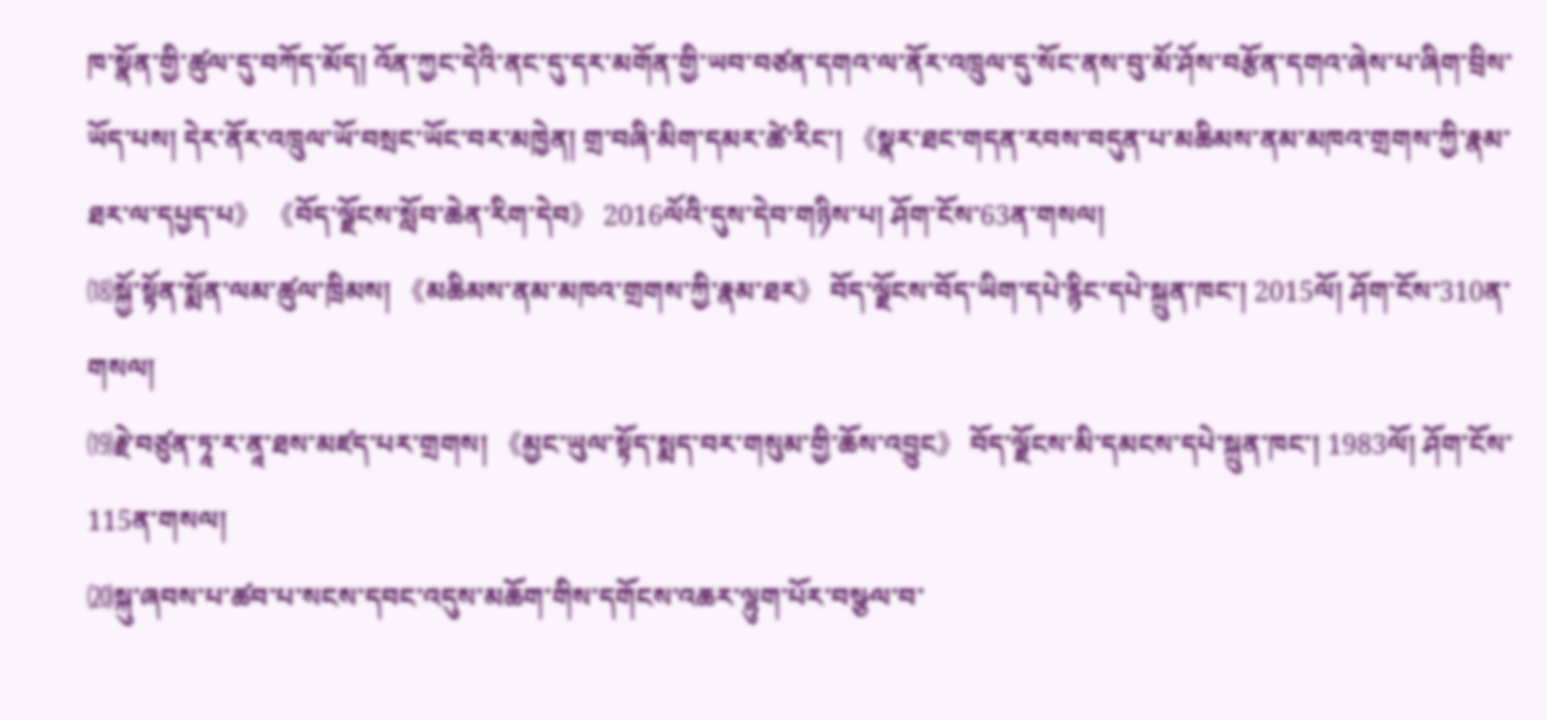ཁ་སྣོན་གྱི་ཚུལ་དུ་བཀོད་མོད། འོན་ཀྱང་དེའི་ནང་དུ་དར་མགོན་གྱི་ཡབ་བཙན་དགའ་ལ་ནོར་འཁྲུལ་དུ་སོང་ནས་བུ་མོ་ཤོས་བརྩོན་དགའ་ཞེས་པ་ཞིག་བྲིས་ཡོད་པས། དེར་ནོར་འཁྲུལ་ཡོ་བསྲང་ཡོང་བར་མཁྱེན། གྲ་བཞི་མིག་དམར་ཚེ་རིང་། 《སྣར་ཐང་གདན་རབས་བདུན་པ་མཆིམས་ནམ་མཁའ་གྲགས་ཀྱི་རྣམ་ཐར་ལ་དཔྱད་པ》 《བོད་ལྗོངས་སློབ་ཆེན་རིག་དེབ》 2016ལོའི་དུས་དེབ་གཉིས་པ། ཤོག་ངོས་63ན་གསལ།
⒅སྐྱོ་སྟོན་སྨོན་ལམ་ཚུལ་ཁྲིམས། 《མཆིམས་ནམ་མཁའ་གྲགས་ཀྱི་རྣམ་ཐར》 བོད་ལྗོངས་བོད་ཡིག་དཔེ་རྙིང་དཔེ་སྐྲུན་ཁང་། 2015ལོ། ཤོག་ངོས་310ན་གསལ།
⒆རྗེ་བཙུན་ཏཱ་ར་ནཱ་ཐས་མཛད་པར་གྲགས། 《མྱང་ཡུལ་སྟོད་སྨད་བར་གསུམ་གྱི་ཆོས་འབྱུང》 བོད་ལྗོངས་མི་དམངས་དཔེ་སྐྲུན་ཁང་། 1983ལོ། ཤོག་ངོས་115ན་གསལ།
⒇སྐུ་ཞབས་པ་ཚབ་པ་སངས་དབང་འདུས་མཆོག་གིས་དགོངས་འཆར་ལྷུག་པོར་བསྩལ་བ་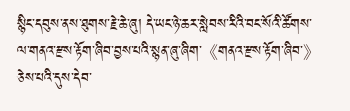སྙིང་དབུས་ནས་ཐུགས་རྗེ་ཆེ་ཞུ། དེ་ཡང་ཉེ་ཆར་སླེབས་རིའི་བང་སོའི་ཚོགས་ལ་གནའ་རྫས་རྟོག་ཞིབ་བྱས་པའི་སྙན་ཞུ་ཞིག་《གནའ་རྫས་རྟོག་ཞིབ་》ཅེས་པའི་དུས་དེབ་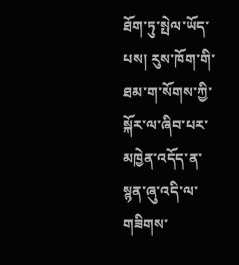ཐོག་ཏུ་སྤེལ་ཡོད་པས། རུས་ཁོག་གི་ཐམ་ག་སོགས་ཀྱི་སྐོར་ལ་ཞིབ་པར་མཁྱེན་འདོད་ན་སྙན་ཞུ་འདི་ལ་གཟིགས་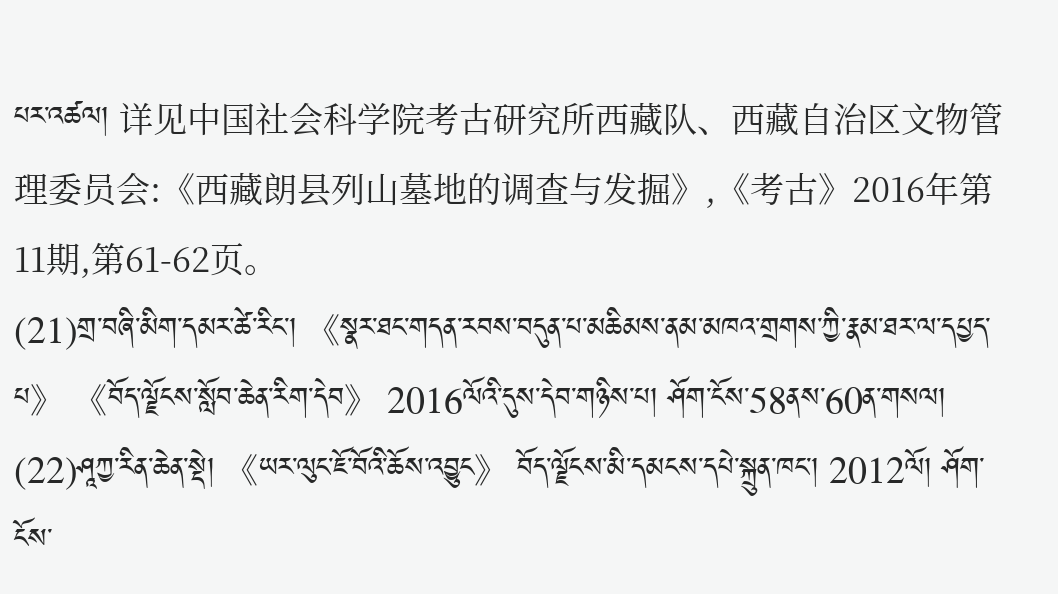པར་འཚལ། 详见中国社会科学院考古研究所西藏队、西藏自治区文物管理委员会:《西藏朗县列山墓地的调查与发掘》,《考古》2016年第11期,第61-62页。
(21)གྲ་བཞི་མིག་དམར་ཚེ་རིང་། 《སྣར་ཐང་གདན་རབས་བདུན་པ་མཆིམས་ནམ་མཁའ་གྲགས་ཀྱི་རྣམ་ཐར་ལ་དཔྱད་པ》 《བོད་ལྗོངས་སློབ་ཆེན་རིག་དེབ》 2016ལོའི་དུས་དེབ་གཉིས་པ། ཤོག་ངོས་58ནས་60ན་གསལ།
(22)ཤཱཀྱ་རིན་ཆེན་སྡེ། 《ཡར་ལུང་ཇོ་བོའི་ཆོས་འབྱུང》 བོད་ལྗོངས་མི་དམངས་དཔེ་སྐྲུན་ཁང་། 2012ལོ། ཤོག་ངོས་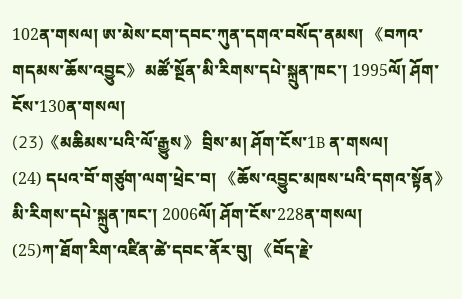102ན་གསལ། ཨ་མེས་ངག་དབང་ཀུན་དགའ་བསོད་ནམས། 《བཀའ་གདམས་ཆོས་འབྱུང》 མཚོ་སྔོན་མི་རིགས་དཔེ་སྐྲུན་ཁང་། 1995ལོ། ཤོག་ངོས་130ན་གསལ།
(23)《མཆིམས་པའི་ལོ་རྒྱུས》 བྲིས་མ། ཤོག་ངོས་1B ན་གསལ།
(24) དཔའ་བོ་གཙུག་ལག་ཕྲེང་བ། 《ཆོས་འབྱུང་མཁས་པའི་དགའ་སྟོན》 མི་རིགས་དཔེ་སྐྲུན་ཁང་། 2006ལོ། ཤོག་ངོས་228ན་གསལ།
(25)ཀ་ཐོག་རིག་འཛིན་ཚེ་དབང་ནོར་བུ། 《བོད་རྗེ་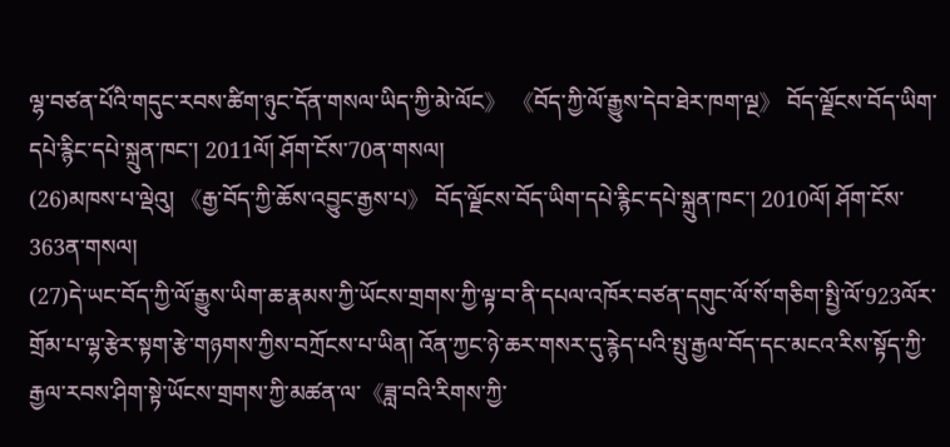ལྷ་བཙན་པོའི་གདུང་རབས་ཚིག་ཉུང་དོན་གསལ་ཡིད་ཀྱི་མེ་ལོང》 《བོད་ཀྱི་ལོ་རྒྱུས་དེབ་ཐེར་ཁག་ལྔ》 བོད་ལྗོངས་བོད་ཡིག་དཔེ་རྙིང་དཔེ་སྐྲུན་ཁང་། 2011ལོ། ཤོག་ངོས་70ན་གསལ།
(26)མཁས་པ་ལྡེའུ། 《རྒྱ་བོད་ཀྱི་ཆོས་འབྱུང་རྒྱས་པ》 བོད་ལྗོངས་བོད་ཡིག་དཔེ་རྙིང་དཔེ་སྐྲུན་ཁང་། 2010ལོ། ཤོག་ངོས་363ན་གསལ།
(27)དེ་ཡང་བོད་ཀྱི་ལོ་རྒྱུས་ཡིག་ཆ་རྣམས་ཀྱི་ཡོངས་གྲགས་ཀྱི་ལྟ་བ་ནི་དཔལ་འཁོར་བཙན་དགུང་ལོ་སོ་གཅིག་སྤྱི་ལོ་923ལོར་གྲོམ་པ་ལྷ་རྩེར་སྟག་རྩེ་གཉགས་ཀྱིས་བཀྲོངས་པ་ཡིན། འོན་ཀྱང་ཉེ་ཆར་གསར་དུ་རྙེད་པའི་སྤུ་རྒྱལ་བོད་དང་མངའ་རིས་སྟོད་ཀྱི་རྒྱལ་རབས་ཤིག་སྟེ་ཡོངས་གྲགས་ཀྱི་མཚན་ལ་《ཟླ་བའི་རིགས་ཀྱི་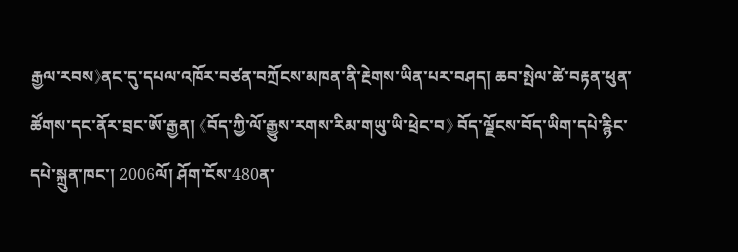རྒྱལ་རབས》ནང་དུ་དཔལ་འཁོར་བཙན་བཀྲོངས་མཁན་ནི་རྔེགས་ཡིན་པར་བཤད། ཆབ་སྤེལ་ཚེ་བརྟན་ཕུན་ཚོགས་དང་ནོར་བྲང་ཨོ་རྒྱན། 《བོད་ཀྱི་ལོ་རྒྱུས་རགས་རིམ་གཡུ་ཡི་ཕྲེང་བ》 བོད་ལྗོངས་བོད་ཡིག་དཔེ་རྙིང་དཔེ་སྐྲུན་ཁང་། 2006ལོ། ཤོག་ངོས་480ན་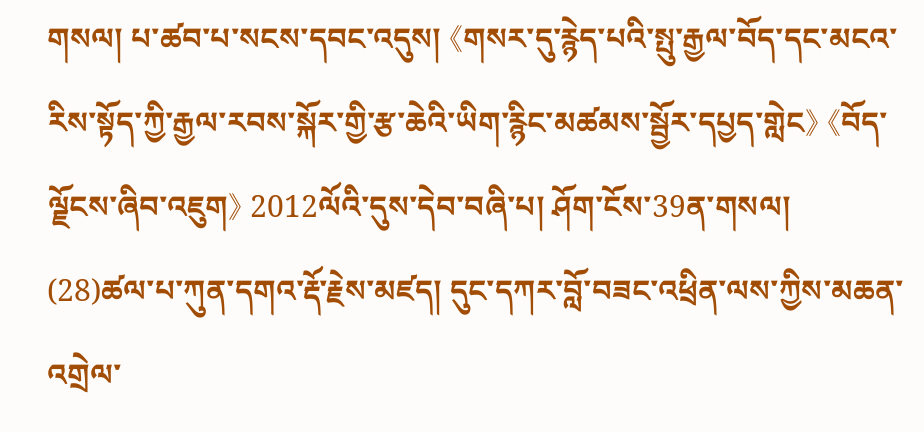གསལ། པ་ཚབ་པ་སངས་དབང་འདུས། 《གསར་དུ་རྙེད་པའི་སྤུ་རྒྱལ་བོད་དང་མངའ་རིས་སྟོད་ཀྱི་རྒྱལ་རབས་སྐོར་གྱི་རྩ་ཆེའི་ཡིག་རྙིང་མཚམས་སྦྱོར་དཔྱད་གླེང》 《བོད་ལྗོངས་ཞིབ་འཇུག》 2012ལོའི་དུས་དེབ་བཞི་པ། ཤོག་ངོས་39ན་གསལ།
(28)ཚལ་པ་ཀུན་དགའ་རྡོ་རྗེས་མཛད། དུང་དཀར་བློ་བཟང་འཕྲིན་ལས་ཀྱིས་མཆན་འགྲེལ་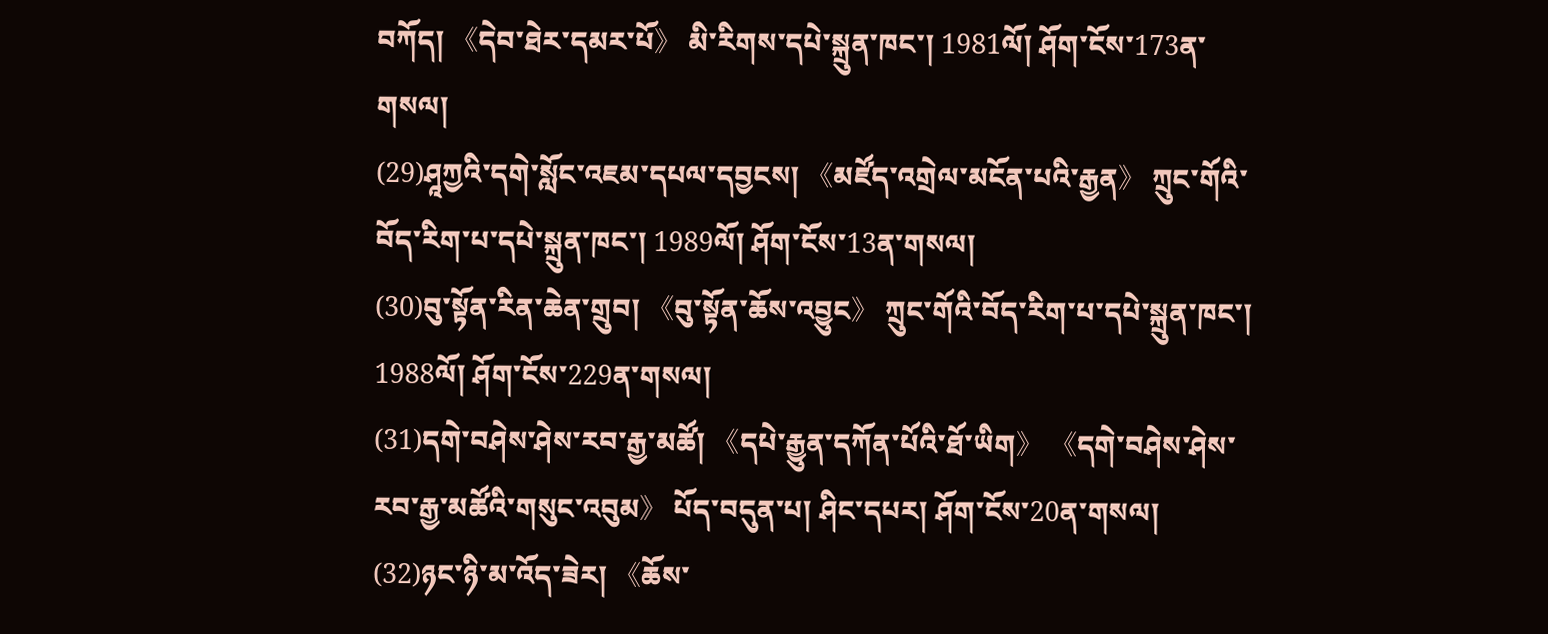བཀོད། 《དེབ་ཐེར་དམར་པོ》 མི་རིགས་དཔེ་སྐྲུན་ཁང་། 1981ལོ། ཤོག་ངོས་173ན་གསལ།
(29)ཤཱཀྱའི་དགེ་སློང་འཇམ་དཔལ་དབྱངས། 《མཛོད་འགྲེལ་མངོན་པའི་རྒྱན》 ཀྲུང་གོའི་བོད་རིག་པ་དཔེ་སྐྲུན་ཁང་། 1989ལོ། ཤོག་ངོས་13ན་གསལ།
(30)བུ་སྟོན་རིན་ཆེན་གྲུབ། 《བུ་སྟོན་ཆོས་འབྱུང》 ཀྲུང་གོའི་བོད་རིག་པ་དཔེ་སྐྲུན་ཁང་། 1988ལོ། ཤོག་ངོས་229ན་གསལ།
(31)དགེ་བཤེས་ཤེས་རབ་རྒྱ་མཚོ། 《དཔེ་རྒྱུན་དཀོན་པོའི་ཐོ་ཡིག》 《དགེ་བཤེས་ཤེས་རབ་རྒྱ་མཚོའི་གསུང་འབུམ》 པོད་བདུན་པ། ཤིང་དཔར། ཤོག་ངོས་20ན་གསལ།
(32)ཉང་ཉི་མ་འོད་ཟེར། 《ཆོས་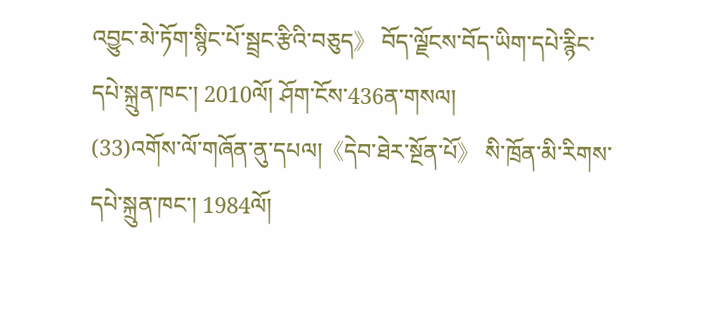འབྱུང་མེ་ཏོག་སྙིང་པོ་སྦྲང་རྩིའི་བཅུད》 བོད་ལྗོངས་བོད་ཡིག་དཔེ་རྙིང་དཔེ་སྐྲུན་ཁང་། 2010ལོ། ཤོག་ངོས་436ན་གསལ།
(33)འགོས་ལོ་གཞོན་ནུ་དཔལ།《དེབ་ཐེར་སྔོན་པོ》 སི་ཁྲོན་མི་རིགས་དཔེ་སྐྲུན་ཁང་། 1984ལོ།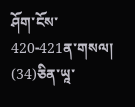ཤོག་ངོས་420-421ན་གསལ།
(34)ཅིན་ཡཱ་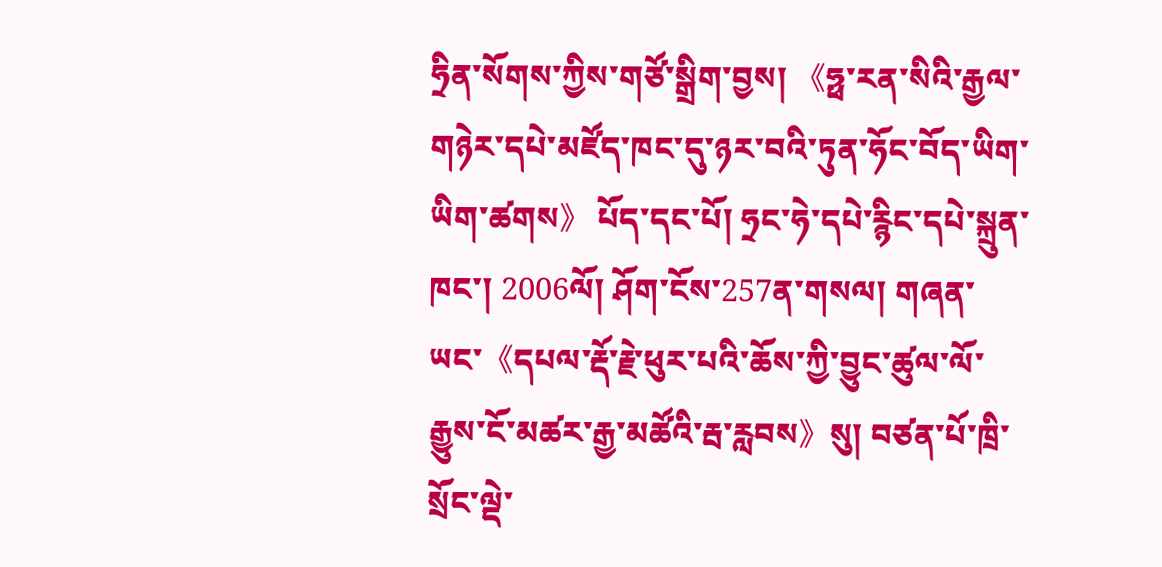ཧྲིན་སོགས་ཀྱིས་གཙོ་སྒྲིག་བྱས། 《ཧྥ་རན་སིའི་རྒྱལ་གཉེར་དཔེ་མཛོད་ཁང་དུ་ཉར་བའི་ཏུན་ཧོང་བོད་ཡིག་ཡིག་ཚགས》 པོད་དང་པོ། ཧྲང་ཧེ་དཔེ་རྙིང་དཔེ་སྐྲུན་ཁང་། 2006ལོ། ཤོག་ངོས་257ན་གསལ། གཞན་ཡང་《དཔལ་རྡོ་རྗེ་ཕུར་པའི་ཆོས་ཀྱི་བྱུང་ཚུལ་ལོ་རྒྱུས་ངོ་མཚར་རྒྱ་མཚོའི་རྦ་རླབས》སུ། བཙན་པོ་ཁྲི་སྲོང་ལྡེ་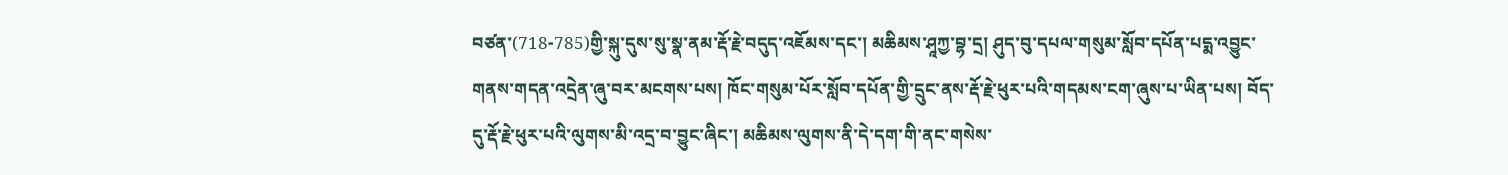བཙན་(718-785)གྱི་སྐུ་དུས་སུ་སྣ་ནམ་རྡོ་རྗེ་བདུད་འཇོམས་དང་། མཆིམས་ཤཱཀྱ་བྷ་དྲ། ཤུད་བུ་དཔལ་གསུམ་སློབ་དཔོན་པདྨ་འབྱུང་གནས་གདན་འདྲེན་ཞུ་བར་མངགས་པས། ཁོང་གསུམ་པོར་སློབ་དཔོན་གྱི་དྲུང་ནས་རྡོ་རྗེ་ཕུར་པའི་གདམས་ངག་ཞུས་པ་ཡིན་པས། བོད་དུ་རྡོ་རྗེ་ཕུར་པའི་ལུགས་མི་འདྲ་བ་བྱུང་ཞིང་། མཆིམས་ལུགས་ནི་དེ་དག་གི་ནང་གསེས་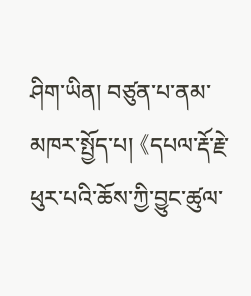ཤིག་ཡིན། བཙུན་པ་ནམ་མཁར་སྤྱོད་པ། 《དཔལ་རྡོ་རྗེ་ཕུར་པའི་ཆོས་ཀྱི་བྱུང་ཚུལ་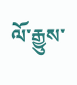ལོ་རྒྱུས་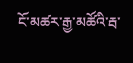ངོ་མཚར་རྒྱ་མཚོའི་རྦ་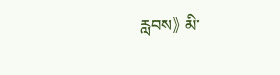རླབས》 མི་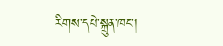རིགས་དཔེ་སྐྲུན་ཁང་།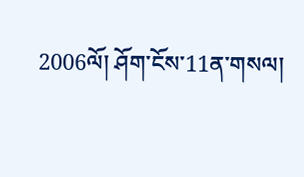2006ལོ། ཤོག་ངོས་11ན་གསལ།